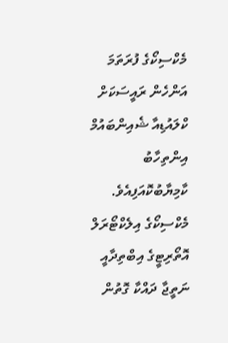މެކްސިކޯގެ ފުރަތަމަ އަންހެން ރައީސަކަށް ކްލައުޑިއާ ޝެއިންބައުމް އިންތިހާބު ކާމިޔާބުކޮއަފިއެވެ.
މެކްސިކޯގެ އިލެކްޓޯރަލް އޮތޯރިޓީގެ އިބްތިދާއީ ނަތީޖާ ދައްކާ ގޮތުން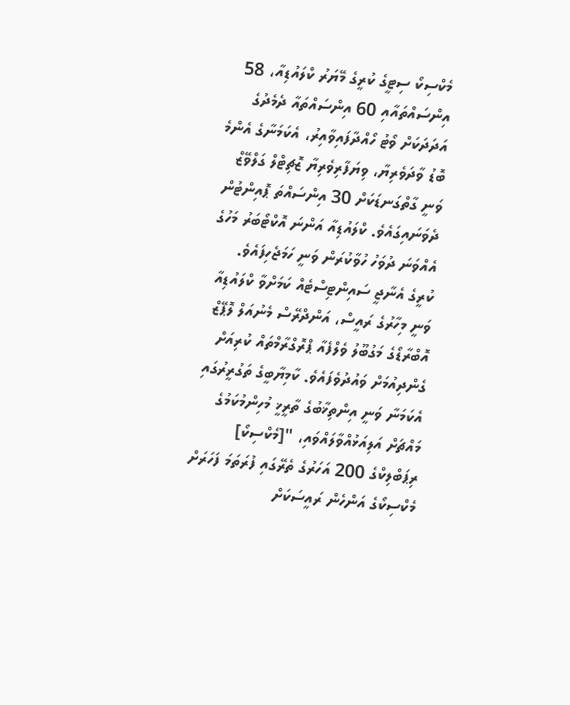މެކްސިކޯ ސިޓީގެ ކުރީގެ މޭޔަރު ކްލައުޑިއާ، 58 އިންސައްތައާއި 60 އިންސައްތައާ ދެމެދުގެ އަދަދަކަށް ވޯޓު ހޯއްދާފައިވާއިރު، އެކަމަނާގެ އެންމެ ބޮޑު ވާދަވެރިޔާ، ވިޔަފާރިވެރިޔާ ޒޮޗިޓްލް ގަލްވޭޒް ވަނީ ގާތްގަނޑަކަށް 30 އިންސައްތަ ޕޮއިންޓުން ދެވަނައިގައެވެ. ކްލައުޑިއާ އަންނަ އޮކްޓޯބަރު މަހުގެ އެއްވަނަ ދުވަހު ހުވާކުރަން ވަނީ ހަމަޖެހިފައެވެ.
ކުރީގެ އެނާޖީ ސައިންޓިސްޓެއް ކަމަށްވާ ކްލައުޑިއާ ވަނީ މިހާރުގެ ރައީސް، އަންދްރޭސް މެނުއަލް ލޮޕޭޒް އޮބްރާޑޯގެ މަގުބޫލު ވެލްފެއާ ޕްރޮގްރާމްތައް ކުރިއަށް ގެންދިއުމަށް ވައުދުވެފައެވެ. ކާމިޔާބީގެ ތަގުރީރުގައި އެކަމަނާ ވަނީ އިންތިޚާބުގެ ތާރީޚީ މުހިންމުކަމުގެ މައްޗަށް އަލިއަޅުއްވާލައްވައި، "[މެކްސިކޯ] ރިޕަބްލިކްގެ 200 އަހަރުގެ ތެރޭގައި ފުރަތަމަ ފަހަރަށް މެކްސިކޯގެ އަންހެން ރައީސަކަށް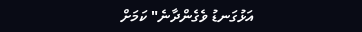އަޅުގަނޑު ވެގެންދާނެ" ކަމަށް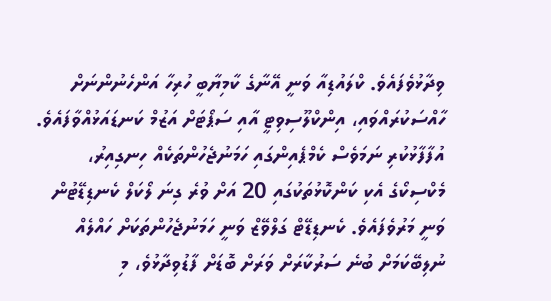ވިދާޅުވެފައެވެ. ކްލައުޑިއާ ވަނީ އޭނާގެ ކާމިޔާބީ ހުރިހާ އަންހެނުންނަށް ހާއްސަކުރައްވައި، އިންކްލޫސިވިޓީ އާއި ސަޕޯޓަށް އަޒުމް ކަނޑައަޅުއްވާފައެވެ.
އުފާފާޅުކުރި ނަމަވެސް ކެމްޕެއިންގައި ހަމަނުޖެހުންތަކެއް ހިނގިއިރު، މެކްސިކޯގެ އެކި ކަންކޮޅުތަކުގައި 20 އަށް ވުރެ ގިނަ ލޯކަލް ކެނޑިޑޭޓުން ވަނީ މަރުވެފައެވެ. ކެނޑިޑޭޓް ގަލްވޭޒް ވަނީ ހަމަނުޖެހުންތަކަށް ހައްލެއް ނުލިބޭކަމަށް ބުނެ ސަރުކާރަށް ވަރަށް ބޮޑަށް ފާޑުވިދާޅުވެ، މި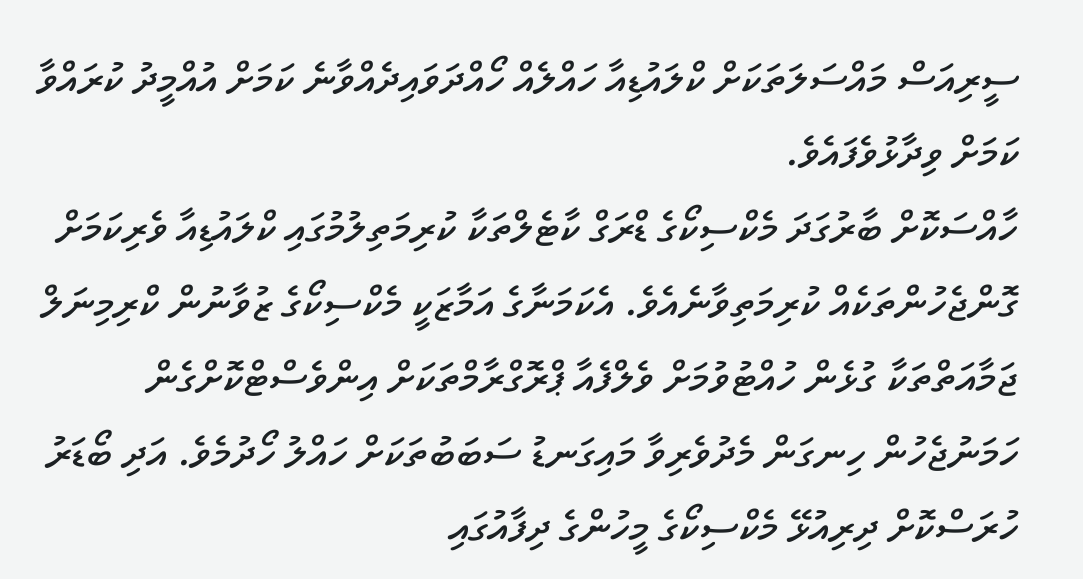ސީރިއަސް މައްސަލަތަކަށް ކްލައުޑިއާ ހައްލެއް ހޯއްދަވައިދެއްވާނެ ކަމަށް އުއްމީދު ކުރައްވާ ކަމަށް ވިދާޅުވެފައެވެ.
ހާއްސަކޮށް ބާރުގަދަ މެކްސިކޯގެ ޑްރަގް ކާޓެލްތަކާ ކުރިމަތިލުމުގައި ކްލައުޑިއާ ވެރިކަމަށް ގޮންޖެހުންތަކެއް ކުރިމަތިވާނެއެވެ. އެކަމަނާގެ އަމާޒަކީ މެކްސިކޯގެ ޒުވާނުން ކްރިމިނަލް ޖަމާއަތްތަކާ ގުޅެން ހުއްޓުވުމަށް ވެލްފެއާ ޕްރޮގްރާމްތަކަށް އިންވެސްޓްކޮށްގެން ހަމަނުޖެހުން ހިނގަން މެދުވެރިވާ މައިގަނޑު ސަބަބުތަކަށް ހައްލު ހޯދުމެވެ. އަދި ބޯޑަރު ހުރަސްކޮށް ދިރިއުޅޭ މެކްސިކޯގެ މީހުންގެ ދިފާއުގައި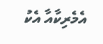އެމެރިކާއާ އެކު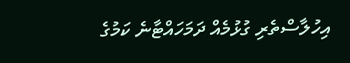އިހުލާސްތެރި ގުޅުމެއް ދަމަހައްޓާނެ ކަމުގެ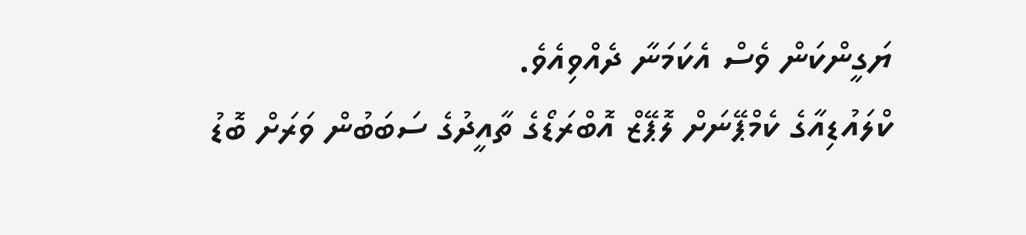ޔަގީންކަން ވެސް އެކަމަނާ ދެއްވިއެވެ.
ކްލައުޑިއާގެ ކެމްޕޭނަށް ލޮޕޭޒް އޮބްރަޑޯގެ ތާއީދުގެ ސަބަބުން ވަރަށް ބޮޑު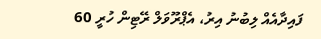ފައިދާއެއް ލިބުނު އިރު، އެޕްރޫވަލް ރޭޓިން ހުރީ 60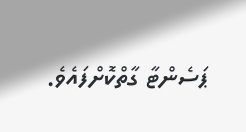ޕަސެންޓާ ގާތްކޮށްފައެވެ.